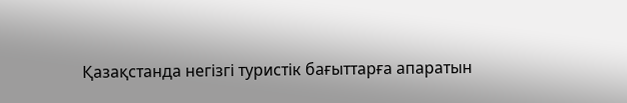Қазақстанда негізгі туристік бағыттарға апаратын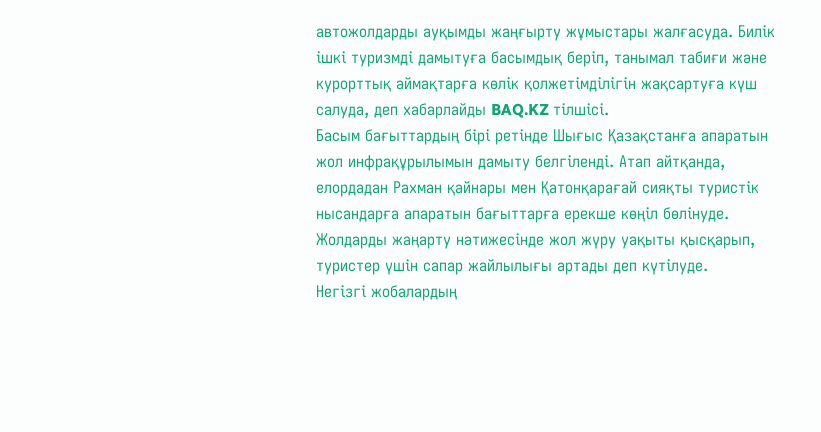автожолдарды ауқымды жаңғырту жұмыстары жалғасуда. Билік ішкі туризмді дамытуға басымдық беріп, танымал табиғи және курорттық аймақтарға көлік қолжетімділігін жақсартуға күш салуда, деп хабарлайды BAQ.KZ тілшісі.
Басым бағыттардың бірі ретінде Шығыс Қазақстанға апаратын жол инфрақұрылымын дамыту белгіленді. Атап айтқанда, елордадан Рахман қайнары мен Қатонқарағай сияқты туристік нысандарға апаратын бағыттарға ерекше көңіл бөлінуде. Жолдарды жаңарту нәтижесінде жол жүру уақыты қысқарып, туристер үшін сапар жайлылығы артады деп күтілуде.
Негізгі жобалардың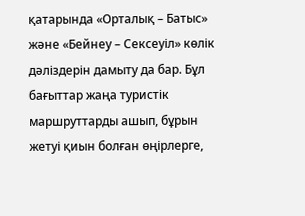қатарында «Орталық – Батыс» және «Бейнеу – Сексеуіл» көлік дәліздерін дамыту да бар. Бұл бағыттар жаңа туристік маршруттарды ашып, бұрын жетуі қиын болған өңірлерге,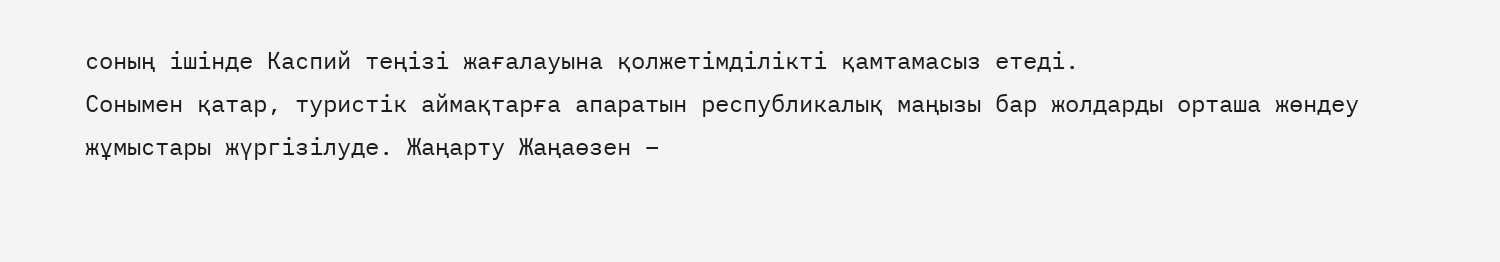соның ішінде Каспий теңізі жағалауына қолжетімділікті қамтамасыз етеді.
Сонымен қатар, туристік аймақтарға апаратын республикалық маңызы бар жолдарды орташа жөндеу жұмыстары жүргізілуде. Жаңарту Жаңаөзен –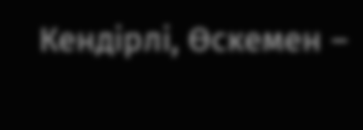Кендірлі, Өскемен –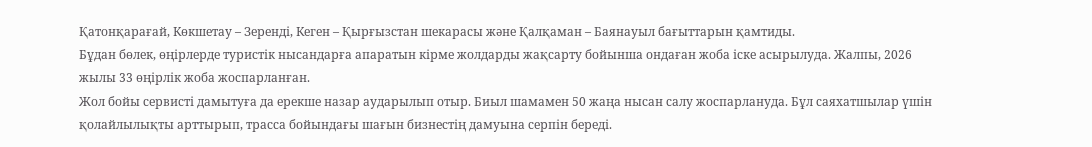Қатонқарағай, Көкшетау – Зеренді, Кеген – Қырғызстан шекарасы және Қалқаман – Баянауыл бағыттарын қамтиды.
Бұдан бөлек, өңірлерде туристік нысандарға апаратын кірме жолдарды жақсарту бойынша ондаған жоба іске асырылуда. Жалпы, 2026 жылы 33 өңірлік жоба жоспарланған.
Жол бойы сервисті дамытуға да ерекше назар аударылып отыр. Биыл шамамен 50 жаңа нысан салу жоспарлануда. Бұл саяхатшылар үшін қолайлылықты арттырып, трасса бойындағы шағын бизнестің дамуына серпін береді.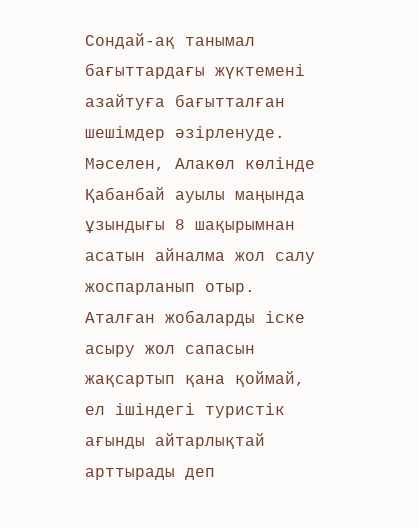Сондай-ақ танымал бағыттардағы жүктемені азайтуға бағытталған шешімдер әзірленуде. Мәселен, Алакөл көлінде Қабанбай ауылы маңында ұзындығы 8 шақырымнан асатын айналма жол салу жоспарланып отыр.
Аталған жобаларды іске асыру жол сапасын жақсартып қана қоймай, ел ішіндегі туристік ағынды айтарлықтай арттырады деп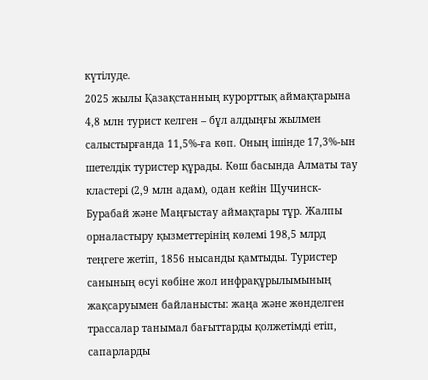күтілуде.
2025 жылы Қазақстанның курорттық аймақтарына 4,8 млн турист келген – бұл алдыңғы жылмен салыстырғанда 11,5%-ға көп. Оның ішінде 17,3%-ын шетелдік туристер құрады. Көш басында Алматы тау кластері (2,9 млн адам), одан кейін Щучинск-Бурабай және Маңғыстау аймақтары тұр. Жалпы орналастыру қызметтерінің көлемі 198,5 млрд теңгеге жетіп, 1856 нысанды қамтыды. Туристер санының өсуі көбіне жол инфрақұрылымының жақсаруымен байланысты: жаңа және жөнделген трассалар танымал бағыттарды қолжетімді етіп, сапарларды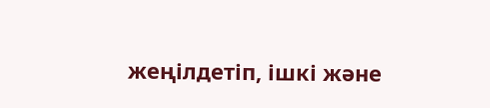жеңілдетіп, ішкі және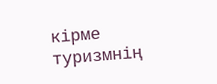кірме туризмнің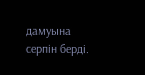дамуына серпін берді.